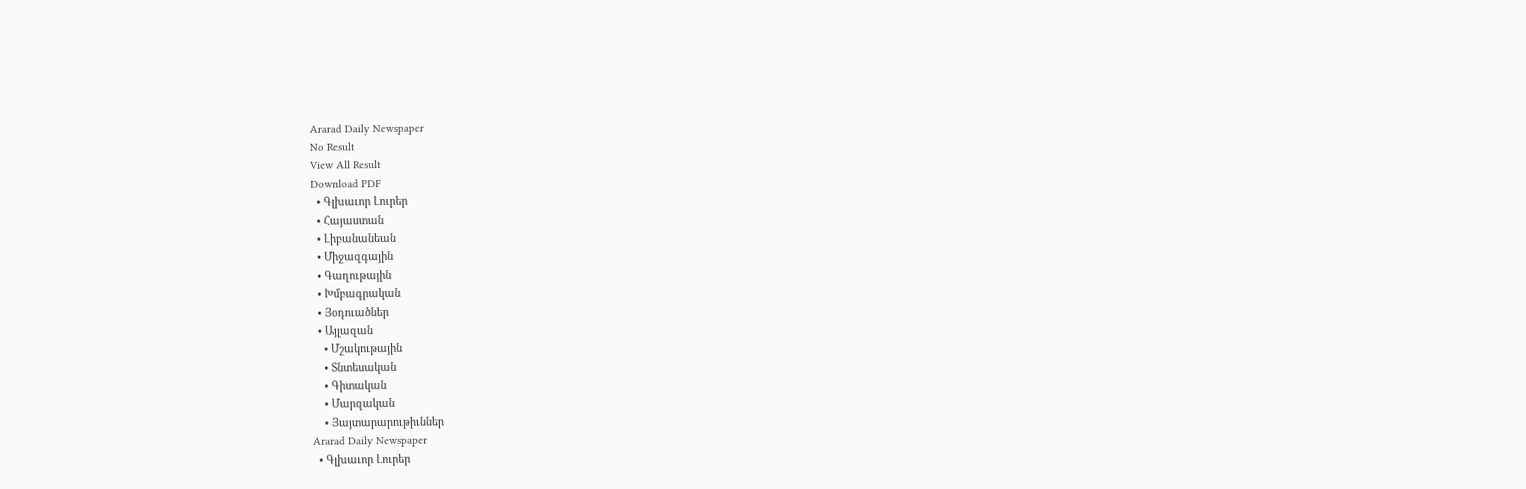Ararad Daily Newspaper
No Result
View All Result
Download PDF
  • Գլխաւոր Լուրեր
  • Հայաստան
  • Լիբանանեան
  • Միջազգային
  • Գաղութային
  • Խմբագրական
  • Յօդուածներ
  • Այլազան
    • Մշակութային
    • Տնտեսական
    • Գիտական
    • Մարզական
    • Յայտարարութիւններ
Ararad Daily Newspaper
  • Գլխաւոր Լուրեր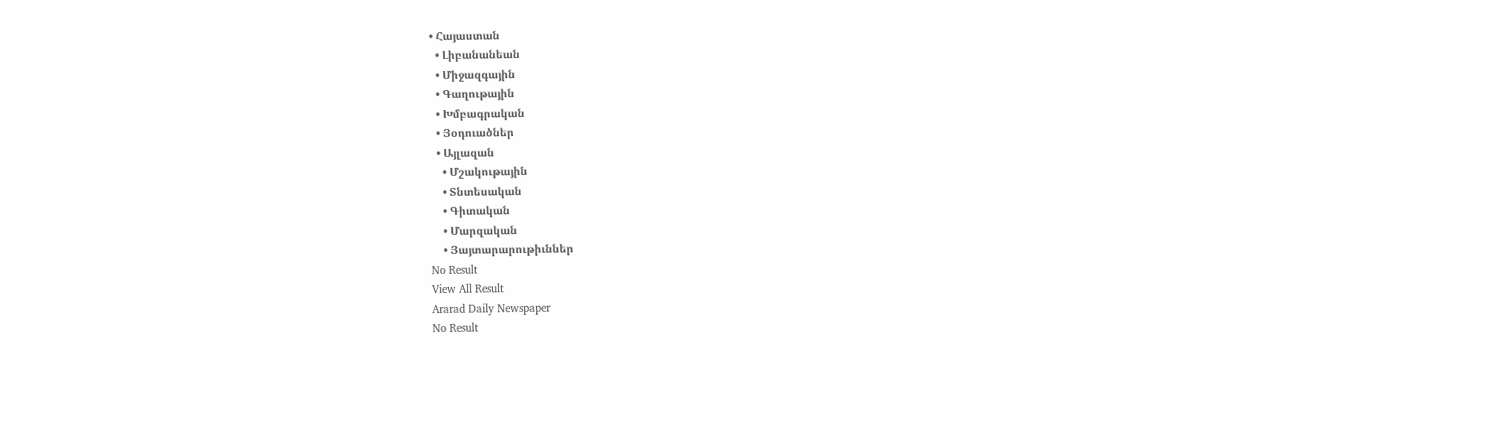• Հայաստան
  • Լիբանանեան
  • Միջազգային
  • Գաղութային
  • Խմբագրական
  • Յօդուածներ
  • Այլազան
    • Մշակութային
    • Տնտեսական
    • Գիտական
    • Մարզական
    • Յայտարարութիւններ
No Result
View All Result
Ararad Daily Newspaper
No Result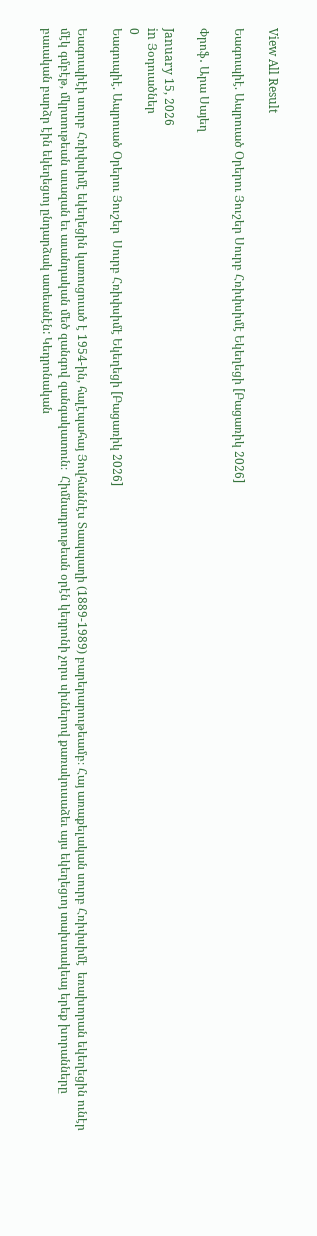View All Result

Եագուպիէ. Ապրուած Օրերու Յուշեր Սուրբ Հռիփսիմէ Եկեղեցի [Բացառիկ 2026]

Փրոֆ․ Արա Սայեղ

January 15, 2026
in Յօդուածներ
0
Եագուպիէ. Ապրուած Օրերու Յուշեր  Սուրբ Հռիփսիմէ Եկեղեցի [Բացառիկ 2026]

Եագուպիէի սուրբ Հռիփսիմէ եկեղեցին կառուցուած է 1954-ին, հալէպահայ Յովհաննէս Տապպաղի (1889-1989) բարերարութեամբ։ Հայ առաքելական սուրբ Հռիփսիմէ  եռախորան եկեղեցին ունէր մէկ գմբէթ, մկրտութեան աւազան եւ աւանդական մեծ զանգով զանգակատուն։  Հիմնադրութեան օրէն կեդրոնի չորս սիւներով քառակուսաձեւ այս եկեղեցւոյ տախտակեայ երեք խորանները բաւական բարձր էին եկեղեցւոյ ընդարձակ ատեանէն: Կեդրոնական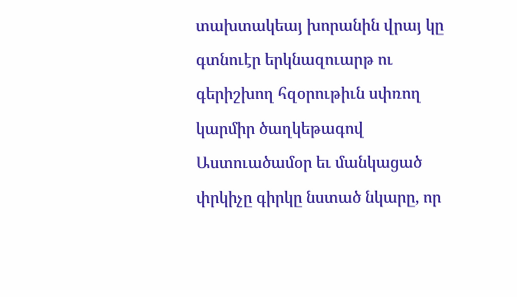տախտակեայ խորանին վրայ կը գտնուէր երկնազուարթ ու գերիշխող հզօրութիւն սփռող  կարմիր ծաղկեթագով Աստուածամօր եւ մանկացած փրկիչը գիրկը նստած նկարը, որ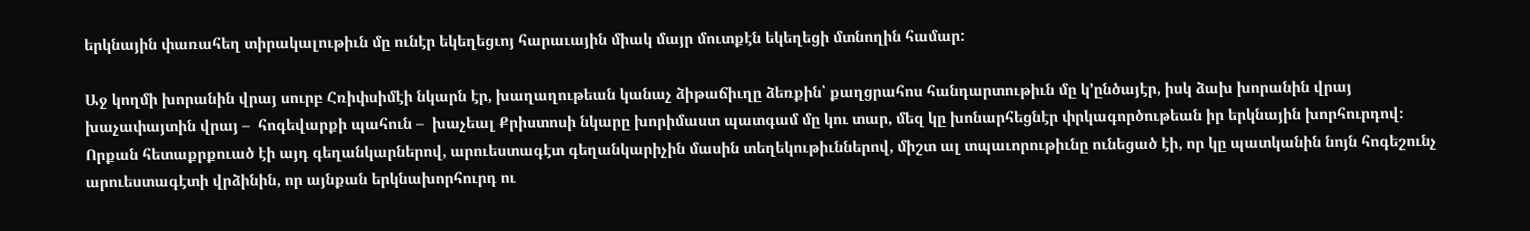երկնային փառահեղ տիրակալութիւն մը ունէր եկեղեցւոյ հարաւային միակ մայր մուտքէն եկեղեցի մտնողին համար:

Աջ կողմի խորանին վրայ սուրբ Հռիփսիմէի նկարն էր, խաղաղութեան կանաչ ձիթաճիւղը ձեռքին՝ քաղցրահոս հանդարտութիւն մը կ’ընծայէր, իսկ ձախ խորանին վրայ խաչափայտին վրայ –  հոգեվարքի պահուն –  խաչեալ Քրիստոսի նկարը խորիմաստ պատգամ մը կու տար, մեզ կը խոնարհեցնէր փրկագործութեան իր երկնային խորհուրդով։ Որքան հետաքրքուած էի այդ գեղանկարներով, արուեստագէտ գեղանկարիչին մասին տեղեկութիւններով, միշտ ալ տպաւորութիւնը ունեցած էի, որ կը պատկանին նոյն հոգեշունչ արուեստագէտի վրձինին, որ այնքան երկնախորհուրդ ու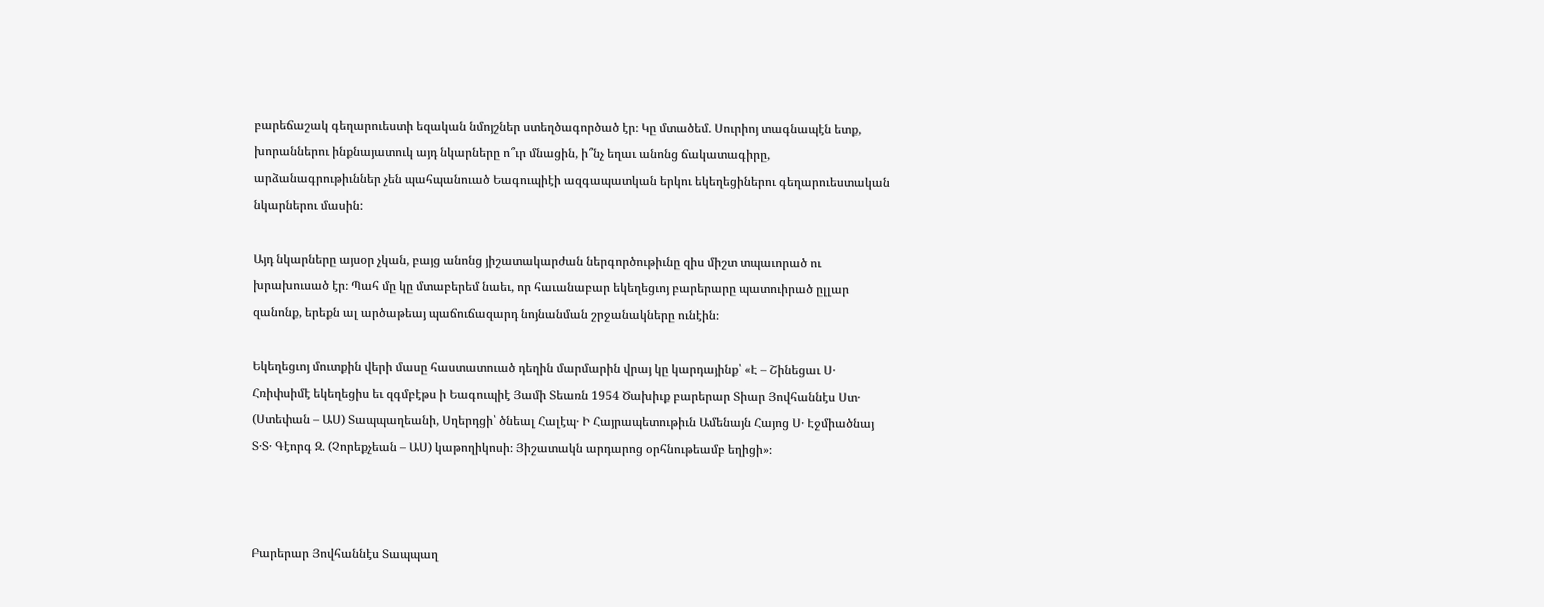բարեճաշակ գեղարուեստի եզական նմոյշներ ստեղծագործած էր։ Կը մտածեմ. Սուրիոյ տագնապէն ետք, խորաններու ինքնայատուկ այդ նկարները ո՞ւր մնացին, ի՞նչ եղաւ անոնց ճակատագիրը, արձանագրութիւններ չեն պահպանուած Եագուպիէի ազգապատկան երկու եկեղեցիներու գեղարուեստական նկարներու մասին:

Այդ նկարները այսօր չկան, բայց անոնց յիշատակարժան ներգործութիւնը զիս միշտ տպաւորած ու խրախուսած էր։ Պահ մը կը մտաբերեմ նաեւ, որ հաւանաբար եկեղեցւոյ բարերարը պատուիրած ըլլար զանոնք, երեքն ալ արծաթեայ պաճուճազարդ նոյնանման շրջանակները ունէին։

Եկեղեցւոյ մուտքին վերի մասը հաստատուած դեղին մարմարին վրայ կը կարդայինք՝ «Է – Շինեցաւ Ս․ Հռիփսիմէ եկեղեցիս եւ զգմբէթս ի Եագուպիէ Յամի Տեառն 1954 Ծախիւք բարերար Տիար Յովհաննէս Ստ․ (Ստեփան – ԱՍ) Տապպաղեանի, Սղերդցի՝ ծնեալ Հալէպ․ Ի Հայրապետութիւն Ամենայն Հայոց Ս․ Էջմիածնայ Տ․Տ․ Գէորգ Զ. (Չորեքչեան – ԱՍ) կաթողիկոսի։ Յիշատակն արդարոց օրհնութեամբ եղիցի»։



Բարերար Յովհաննէս Տապպաղ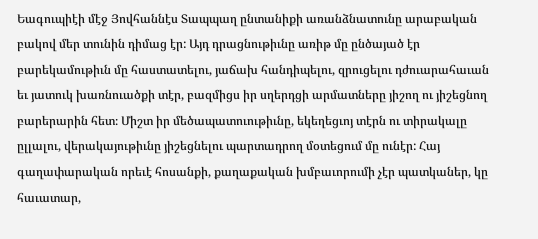Եագուպիէի մէջ Յովհաննէս Տապպաղ ընտանիքի առանձնատունը արաբական բակով մեր տունին դիմաց էր: Այդ դրացնութիւնը առիթ մը ընծայած էր  բարեկամութիւն մը հաստատելու, յաճախ հանդիպելու, զրուցելու դժուարահաւան եւ յատուկ խառնուածքի տէր, բազմիցս իր սղերդցի արմատները յիշող ու յիշեցնող բարերարին հետ։ Միշտ իր մեծապատուութիւնը, եկեղեցւոյ տէրն ու տիրակալը ըլլալու, վերակայութիւնը յիշեցնելու պարտադրող մօտեցում մը ունէր: Հայ գաղափարական որեւէ հոսանքի, քաղաքական խմբաւորումի չէր պատկաներ, կը հաւատար,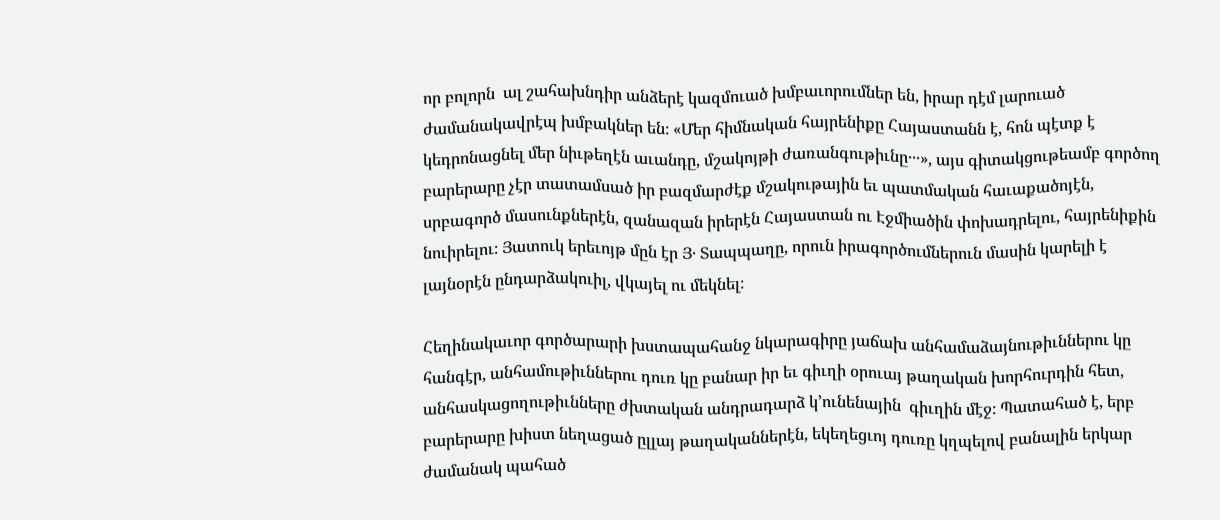որ բոլորն  ալ շահախնդիր անձերէ կազմուած խմբաւորումներ են, իրար դէմ լարուած ժամանակավրէպ խմբակներ են։ «Մեր հիմնական հայրենիքը Հայաստանն է, հոն պէտք է կեդրոնացնել մեր նիւթեղէն աւանդը, մշակոյթի ժառանգութիւնը․․․», այս գիտակցութեամբ գործող բարերարը չէր տատամսած իր բազմարժէք մշակութային եւ պատմական հաւաքածոյէն, սրբագործ մասունքներէն, զանազան իրերէն Հայաստան ու Էջմիածին փոխադրելու, հայրենիքին նուիրելու։ Յատուկ երեւոյթ մըն էր Յ․ Տապպաղը, որուն իրագործումներուն մասին կարելի է լայնօրէն ընդարձակուիլ, վկայել ու մեկնել։

Հեղինակաւոր գործարարի խստապահանջ նկարագիրը յաճախ անհամաձայնութիւններու կը հանգէր, անհամութիւններու դուռ կը բանար իր եւ գիւղի օրուայ թաղական խորհուրդին հետ, անհասկացողութիւնները ժխտական անդրադարձ կ’ունենային  գիւղին մէջ։ Պատահած է, երբ բարերարը խիստ նեղացած ըլլայ թաղականներէն, եկեղեցւոյ դուռը կղպելով բանալին երկար ժամանակ պահած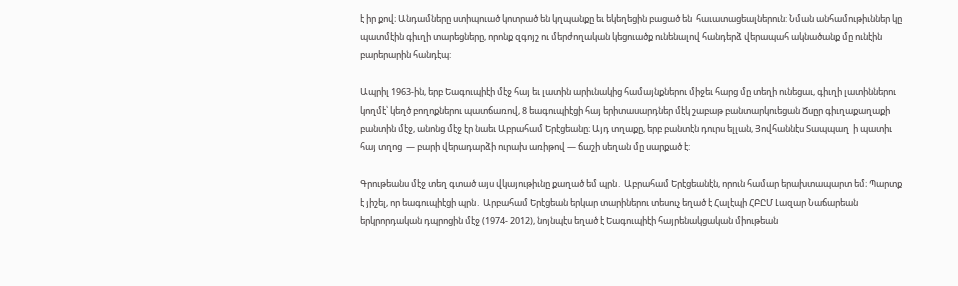է իր քով։ Անդամները ստիպուած կոտրած են կղպանքը եւ եկեղեցին բացած են  հաւատացեալներուն: Նման անհամութիւններ կը պատմէին գիւղի տարեցները, որոնք զգոյշ ու մերժողական կեցուածք ունենալով հանդերձ վերապահ ակնածանք մը ունէին բարերարին հանդէպ:

Ապրիլ 1963-ին, երբ Եագուպիէի մէջ հայ եւ լատին արիւնակից համայնքներու միջեւ հարց մը տեղի ունեցաւ, գիւղի լատիններու կողմէ՝ կեղծ բողոքներու պատճառով, 8 եագուպիէցի հայ երիտասարդներ մէկ շաբաթ բանտարկուեցան Ճսըր գիւղաքաղաքի բանտին մէջ, անոնց մէջ էր նաեւ Աբրահամ Երէցեանը։ Այդ տղաքը, երբ բանտէն դուրս ելլան, Յովհաննէս Տապպաղ  ի պատիւ հայ տղոց  — բարի վերադարձի ուրախ առիթով — ճաշի սեղան մը սարքած է:

Գրութեանս մէջ տեղ գտած այս վկայութիւնը քաղած եմ պրն․ Աբրահամ Երէցեանէն, որուն համար երախտապարտ եմ։ Պարտք է յիշել, որ եագուպիէցի պրն․ Արբահամ Երէցեան երկար տարիներու տեսուչ եղած է Հալէպի ՀԲԸՄ Լազար Նաճարեան երկրորդական դպրոցին մէջ (1974- 2012), նոյնպէս եղած է Եագուպիէի հայրենակցական միութեան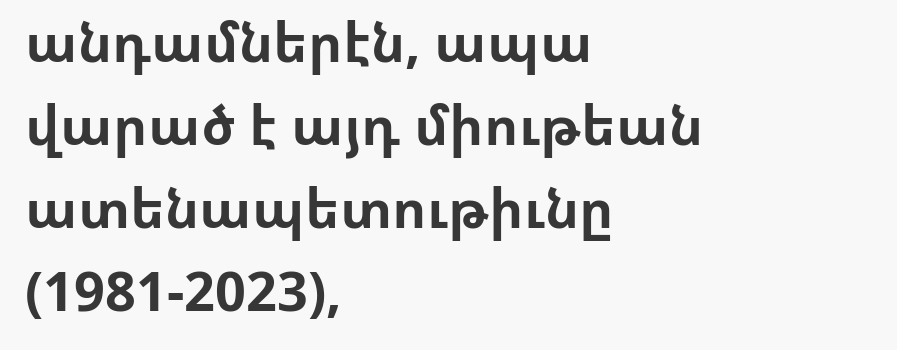անդամներէն, ապա վարած է այդ միութեան ատենապետութիւնը (1981-2023),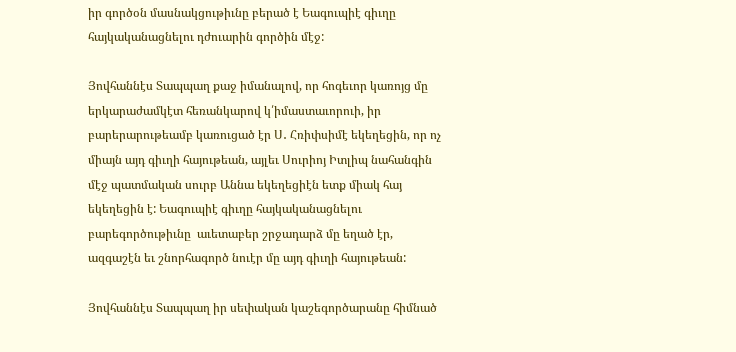իր գործօն մասնակցութիւնը բերած է Եագուպիէ գիւղը հայկականացնելու դժուարին գործին մէջ:

Յովհաննէս Տապպաղ քաջ իմանալով, որ հոգեւոր կառոյց մը երկարաժամկէտ հեռանկարով կ՛իմաստաւորուի, իր բարերարութեամբ կառուցած էր Ս․ Հռիփսիմէ եկեղեցին, որ ոչ միայն այդ գիւղի հայութեան, այլեւ Սուրիոյ Իտլիպ նահանգին մէջ պատմական սուրբ Աննա եկեղեցիէն ետք միակ հայ եկեղեցին է: Եագուպիէ գիւղը հայկականացնելու բարեգործութիւնը  աւետաբեր շրջադարձ մը եղած էր,  ազգաշէն եւ շնորհագործ նուէր մը այդ գիւղի հայութեան:

Յովհաննէս Տապպաղ իր սեփական կաշեգործարանը հիմնած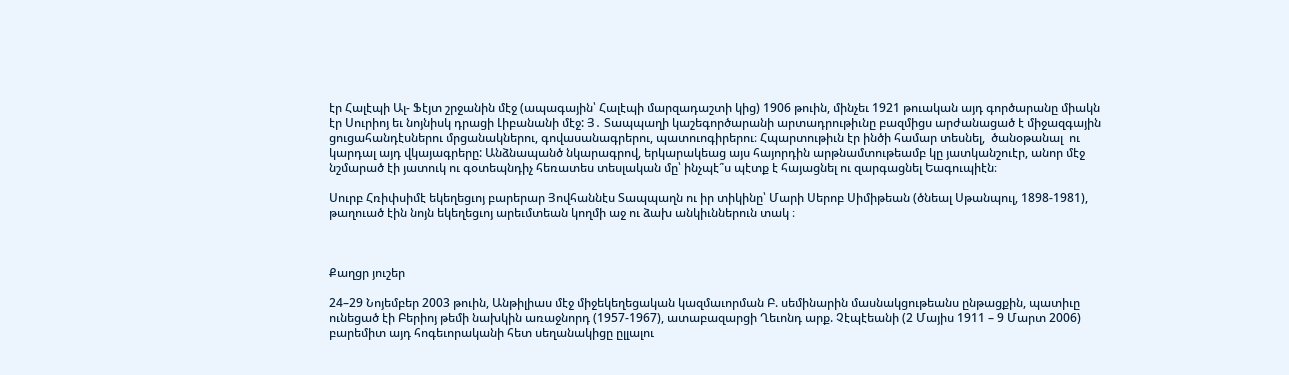էր Հալէպի Ալ- Ֆէյտ շրջանին մէջ (ապագային՝ Հալէպի մարզադաշտի կից) 1906 թուին, մինչեւ 1921 թուական այդ գործարանը միակն էր Սուրիոյ եւ նոյնիսկ դրացի Լիբանանի մէջ: Յ․ Տապպաղի կաշեգործարանի արտադրութիւնը բազմիցս արժանացած է միջազգային ցուցահանդէսներու մրցանակներու, գովասանագրերու, պատուոգիրերու։ Հպարտութիւն էր ինծի համար տեսնել,  ծանօթանալ  ու կարդալ այդ վկայագրերը: Անձնապանծ նկարագրով, երկարակեաց այս հայորդին արթնամտութեամբ կը յատկանշուէր, անոր մէջ  նշմարած էի յատուկ ու գօտեպնդիչ հեռատես տեսլական մը՝ ինչպէ՞ս պէտք է հայացնել ու զարգացնել Եագուպիէն։

Սուրբ Հռիփսիմէ եկեղեցւոյ բարերար Յովհաննէս Տապպաղն ու իր տիկինը՝ Մարի Սերոբ Սիմիթեան (ծնեալ Սթանպուլ, 1898-1981), թաղուած էին նոյն եկեղեցւոյ արեւմտեան կողմի աջ ու ձախ անկիւններուն տակ ։



Քաղցր յուշեր

24–29 Նոյեմբեր 2003 թուին, Անթիլիաս մէջ միջեկեղեցական կազմաւորման Բ. սեմինարին մասնակցութեանս ընթացքին, պատիւը ունեցած էի Բերիոյ թեմի նախկին առաջնորդ (1957-1967), ատաբազարցի Ղեւոնդ արք. Չէպէեանի (2 Մայիս 1911 – 9 Մարտ 2006) բարեմիտ այդ հոգեւորականի հետ սեղանակիցը ըլլալու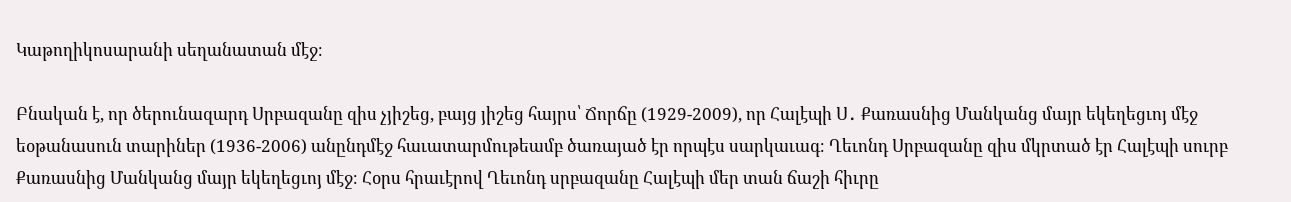Կաթողիկոսարանի սեղանատան մէջ։

Բնական է, որ ծերունազարդ Սրբազանը զիս չյիշեց, բայց յիշեց հայրս՝ Ճորճը (1929-2009), որ Հալէպի Ս․ Քառասնից Մանկանց մայր եկեղեցւոյ մէջ եօթանասուն տարիներ (1936-2006) անընդմէջ հաւատարմութեամբ ծառայած էր որպէս սարկաւագ։ Ղեւոնդ Սրբազանը զիս մկրտած էր Հալէպի սուրբ Քառասնից Մանկանց մայր եկեղեցւոյ մէջ։ Հօրս հրաւէրով Ղեւոնդ սրբազանը Հալէպի մեր տան ճաշի հիւրը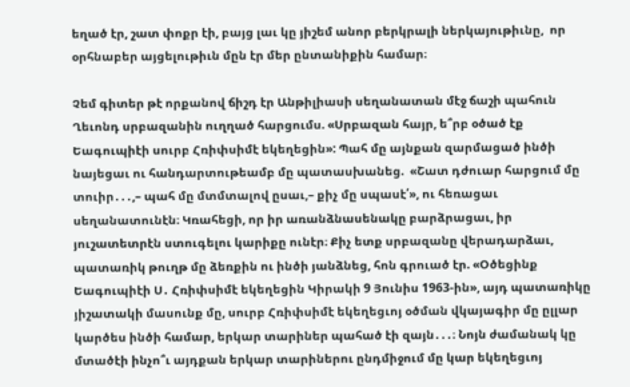եղած էր, շատ փոքր էի, բայց լաւ կը յիշեմ անոր բերկրալի ներկայութիւնը,  որ օրհնաբեր այցելութիւն մըն էր մեր ընտանիքին համար։

Չեմ գիտեր թէ որքանով ճիշդ էր Անթիլիասի սեղանատան մէջ ճաշի պահուն Ղեւոնդ սրբազանին ուղղած հարցումս. «Սրբազան հայր, ե՞րբ օծած էք Եագուպիէի սուրբ Հռիփսիմէ եկեղեցին»: Պահ մը այնքան զարմացած ինծի նայեցաւ ու հանդարտութեամբ մը պատասխանեց.  «Շատ դժուար հարցում մը տուիր․․․,– պահ մը մտմտալով ըսաւ,– քիչ մը սպասէ՛», ու հեռացաւ սեղանատունէն։ Կռահեցի, որ իր առանձնասենակը բարձրացաւ, իր յուշատետրէն ստուգելու կարիքը ունէր։ Քիչ ետք սրբազանը վերադարձաւ, պատառիկ թուղթ մը ձեռքին ու ինծի յանձնեց, հոն գրուած էր. «Օծեցինք Եագուպիէի Ս․ Հռիփսիմէ եկեղեցին Կիրակի 9 Յունիս 1963-ին», այդ պատառիկը յիշատակի մասունք մը, սուրբ Հռիփսիմէ եկեղեցւոյ օծման վկայագիր մը ըլլար կարծես ինծի համար, երկար տարիներ պահած էի զայն․․․։ Նոյն ժամանակ կը մտածէի ինչո՞ւ այդքան երկար տարիներու ընդմիջում մը կար եկեղեցւոյ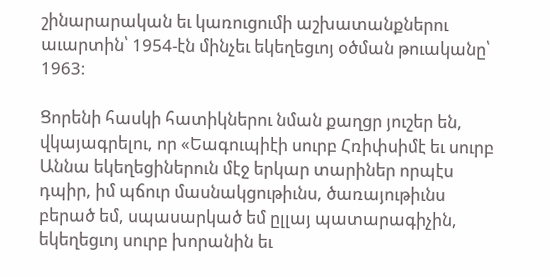շինարարական եւ կառուցումի աշխատանքներու աւարտին՝ 1954-էն մինչեւ եկեղեցւոյ օծման թուականը՝ 1963։

Ցորենի հասկի հատիկներու նման քաղցր յուշեր են, վկայագրելու, որ «Եագուպիէի սուրբ Հռիփսիմէ եւ սուրբ Աննա եկեղեցիներուն մէջ երկար տարիներ որպէս դպիր, իմ պճուր մասնակցութիւնս, ծառայութիւնս բերած եմ, սպասարկած եմ ըլլայ պատարագիչին, եկեղեցւոյ սուրբ խորանին եւ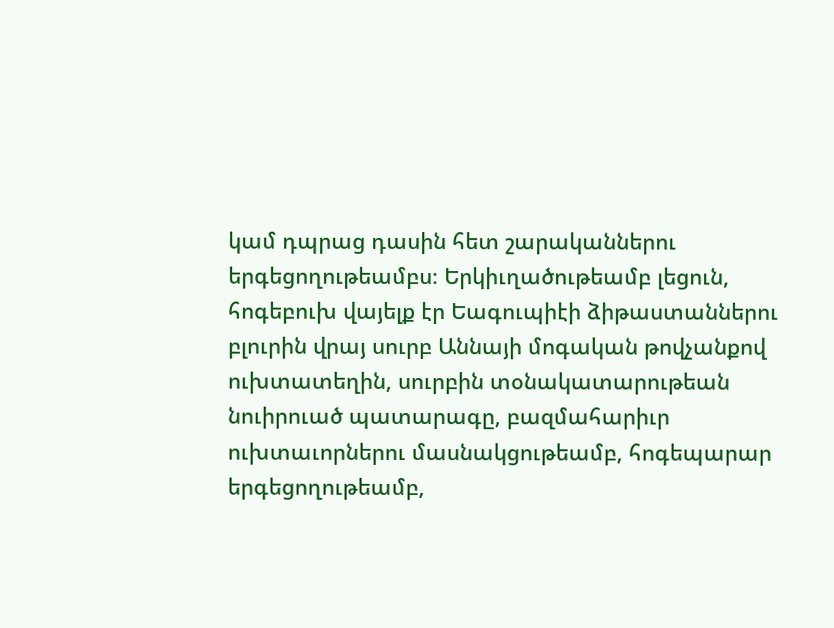կամ դպրաց դասին հետ շարականներու երգեցողութեամբս։ Երկիւղածութեամբ լեցուն, հոգեբուխ վայելք էր Եագուպիէի ձիթաստաններու բլուրին վրայ սուրբ Աննայի մոգական թովչանքով ուխտատեղին, սուրբին տօնակատարութեան նուիրուած պատարագը, բազմահարիւր ուխտաւորներու մասնակցութեամբ, հոգեպարար երգեցողութեամբ,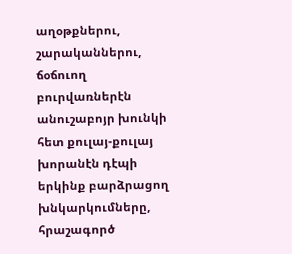աղօթքներու, շարականներու, ճօճուող բուրվառներէն անուշաբոյր խունկի հետ քուլայ-քուլայ խորանէն դէպի երկինք բարձրացող խնկարկումները, հրաշագործ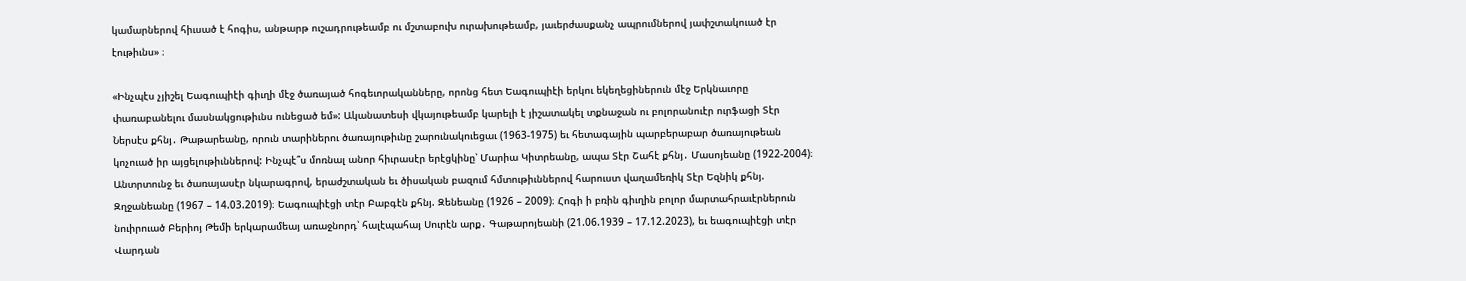կամարներով հիւսած է հոգիս, անթարթ ուշադրութեամբ ու մշտաբուխ ուրախութեամբ, յաւերժասքանչ ապրումներով յափշտակուած էր էութիւնս» ։

«Ինչպէս չյիշել Եագուպիէի գիւղի մէջ ծառայած հոգեւորականները, որոնց հետ Եագուպիէի երկու եկեղեցիներուն մէջ Երկնաւորը փառաբանելու մասնակցութիւնս ունեցած եմ»: Ականատեսի վկայութեամբ կարելի է յիշատակել տքնաջան ու բոլորանուէր ուրֆացի Տէր Ներսէս քհնյ․ Թաթարեանը, որուն տարիներու ծառայութիւնը շարունակուեցաւ (1963-1975) եւ հետագային պարբերաբար ծառայութեան կոչուած իր այցելութիւններով: Ինչպէ՞ս մոռնալ անոր հիւրասէր երէցկինը՝ Մարիա Կիտրեանը, ապա Տէր Շահէ քհնյ․ Մասոյեանը (1922-2004)։ Անտրտունջ եւ ծառայասէր նկարագրով, երաժշտական եւ ծիսական բազում հմտութիւններով հարուստ վաղամեռիկ Տէր Եզնիկ քհնյ. Զղջանեանը (1967 – 14.03.2019)։ Եագուպիէցի տէր Բաբգէն քհնյ. Զենեանը (1926 – 2009)։ Հոգի ի բռին գիւղին բոլոր մարտահրաւէրներուն նուիրուած Բերիոյ Թեմի երկարամեայ առաջնորդ՝ հալէպահայ Սուրէն արք․ Գաթարոյեանի (21.06.1939 – 17.12.2023), եւ եագուպիէցի տէր Վարդան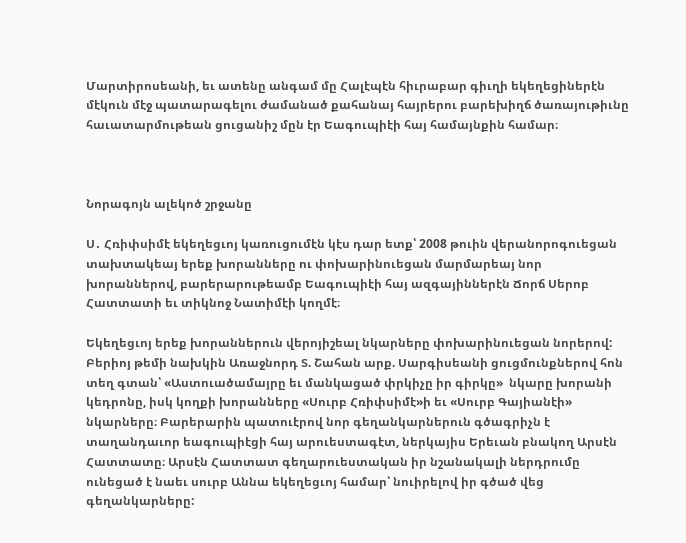Մարտիրոսեանի, եւ ատենը անգամ մը Հալէպէն հիւրաբար գիւղի եկեղեցիներէն մէկուն մէջ պատարագելու ժամանած քահանայ հայրերու բարեխիղճ ծառայութիւնը հաւատարմութեան ցուցանիշ մըն էր Եագուպիէի հայ համայնքին համար։



Նորագոյն ալեկոծ շրջանը

Ս․ Հռիփսիմէ եկեղեցւոյ կառուցումէն կէս դար ետք՝ 2008 թուին վերանորոգուեցան տախտակեայ երեք խորանները ու փոխարինուեցան մարմարեայ նոր խորաններով, բարերարութեամբ Եագուպիէի հայ ազգայիններէն Ճորճ Սերոբ Հատտատի եւ տիկնոջ Նատիմէի կողմէ։

Եկեղեցւոյ երեք խորաններուն վերոյիշեալ նկարները փոխարինուեցան նորերով: Բերիոյ թեմի նախկին Առաջնորդ Տ. Շահան արք. Սարգիսեանի ցուցմունքներով հոն տեղ գտան՝ «Աստուածամայրը եւ մանկացած փրկիչը իր գիրկը»  նկարը խորանի կեդրոնը, իսկ կողքի խորանները «Սուրբ Հռիփսիմէ»ի եւ «Սուրբ Գայիանէի» նկարները։ Բարերարին պատուէրով նոր գեղանկարներուն գծագրիչն է տաղանդաւոր եագուպիէցի հայ արուեստագէտ, ներկայիս Երեւան բնակող Արսէն Հատտատը։ Արսէն Հատտատ գեղարուեստական իր նշանակալի ներդրումը ունեցած է նաեւ սուրբ Աննա եկեղեցւոյ համար՝ նուիրելով իր գծած վեց գեղանկարները: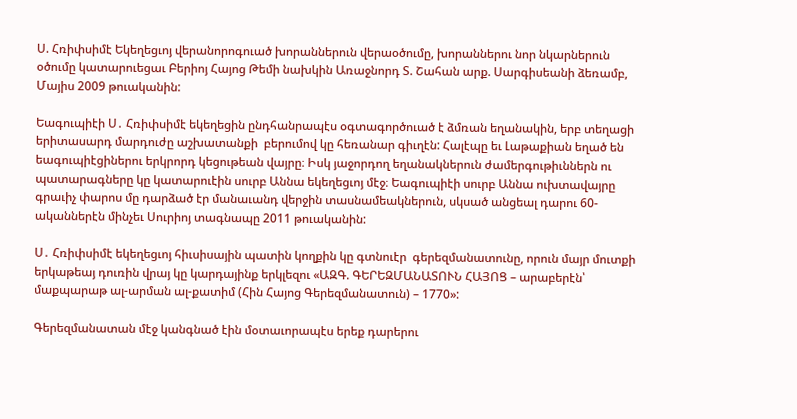Ս. Հռիփսիմէ Եկեղեցւոյ վերանորոգուած խորաններուն վերաօծումը, խորաններու նոր նկարներուն օծումը կատարուեցաւ Բերիոյ Հայոց Թեմի նախկին Առաջնորդ Տ. Շահան արք. Սարգիսեանի ձեռամբ, Մայիս 2009 թուականին:

Եագուպիէի Ս․ Հռիփսիմէ եկեղեցին ընդհանրապէս օգտագործուած է ձմռան եղանակին, երբ տեղացի երիտասարդ մարդուժը աշխատանքի  բերումով կը հեռանար գիւղէն: Հալէպը եւ Լաթաքիան եղած են եագուպիէցիներու երկրորդ կեցութեան վայրը։ Իսկ յաջորդող եղանակներուն ժամերգութիւններն ու պատարագները կը կատարուէին սուրբ Աննա եկեղեցւոյ մէջ։ Եագուպիէի սուրբ Աննա ուխտավայրը գրաւիչ փարոս մը դարձած էր մանաւանդ վերջին տասնամեակներուն, սկսած անցեալ դարու 60-ականներէն մինչեւ Սուրիոյ տագնապը 2011 թուականին:

Ս․ Հռիփսիմէ եկեղեցւոյ հիւսիսային պատին կողքին կը գտնուէր  գերեզմանատունը, որուն մայր մուտքի երկաթեայ դուռին վրայ կը կարդայինք երկլեզու «ԱԶԳ. ԳԵՐԵԶՄԱՆԱՏՈՒՆ ՀԱՅՈՑ – արաբերէն՝ մաքպարաթ ալ-արման ալ-քատիմ (Հին Հայոց Գերեզմանատուն) – 1770»:

Գերեզմանատան մէջ կանգնած էին մօտաւորապէս երեք դարերու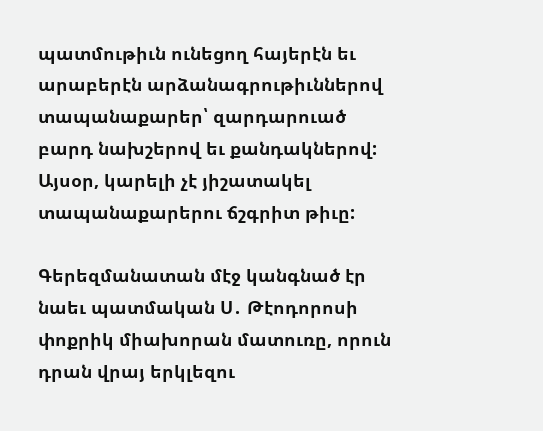պատմութիւն ունեցող հայերէն եւ արաբերէն արձանագրութիւններով տապանաքարեր՝ զարդարուած բարդ նախշերով եւ քանդակներով: Այսօր, կարելի չէ յիշատակել տապանաքարերու ճշգրիտ թիւը:

Գերեզմանատան մէջ կանգնած էր նաեւ պատմական Ս․ Թէոդորոսի փոքրիկ միախորան մատուռը, որուն դրան վրայ երկլեզու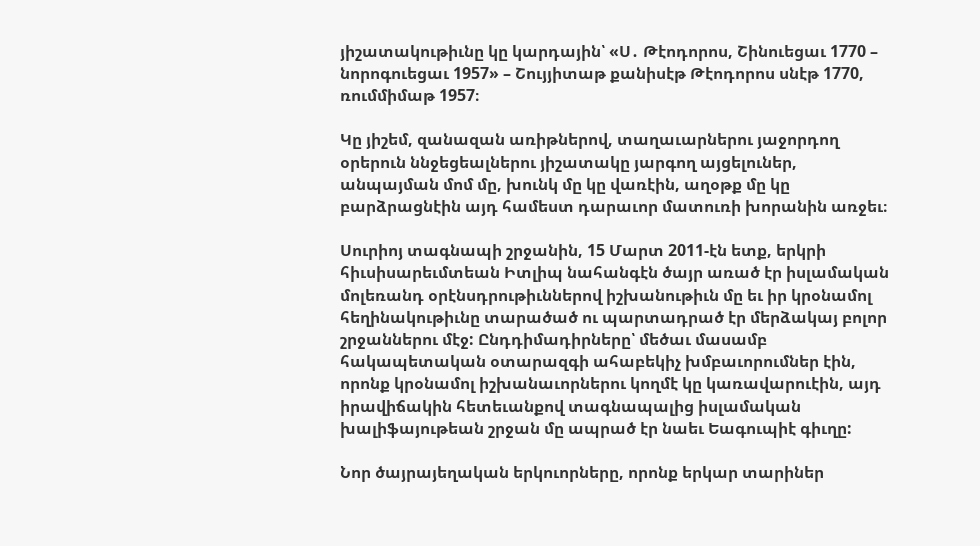յիշատակութիւնը կը կարդային՝ «Ս․ Թէոդորոս, Շինուեցաւ 1770 – նորոգուեցաւ 1957» – Շույյիտաթ քանիսէթ Թէոդորոս սնէթ 1770, ռումմիմաթ 1957։

Կը յիշեմ, զանազան առիթներով, տաղաւարներու յաջորդող օրերուն ննջեցեալներու յիշատակը յարգող այցելուներ, անպայման մոմ մը, խունկ մը կը վառէին, աղօթք մը կը բարձրացնէին այդ համեստ դարաւոր մատուռի խորանին առջեւ։

Սուրիոյ տագնապի շրջանին, 15 Մարտ 2011-էն ետք, երկրի հիւսիսարեւմտեան Իտլիպ նահանգէն ծայր առած էր իսլամական մոլեռանդ օրէնսդրութիւններով իշխանութիւն մը եւ իր կրօնամոլ հեղինակութիւնը տարածած ու պարտադրած էր մերձակայ բոլոր շրջաններու մէջ: Ընդդիմադիրները՝ մեծաւ մասամբ հակապետական օտարազգի ահաբեկիչ խմբաւորումներ էին, որոնք կրօնամոլ իշխանաւորներու կողմէ կը կառավարուէին, այդ իրավիճակին հետեւանքով տագնապալից իսլամական խալիֆայութեան շրջան մը ապրած էր նաեւ Եագուպիէ գիւղը:

Նոր ծայրայեղական երկուորները, որոնք երկար տարիներ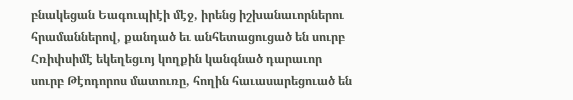բնակեցան Եագուպիէի մէջ, իրենց իշխանաւորներու հրամաններով, քանդած եւ անհետացուցած են սուրբ Հռիփսիմէ եկեղեցւոյ կողքին կանգնած դարաւոր սուրբ Թէոդորոս մատուռը, հողին հաւասարեցուած են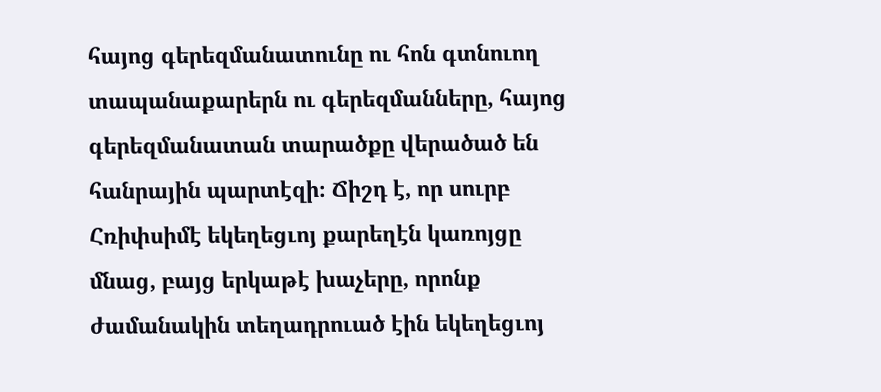հայոց գերեզմանատունը ու հոն գտնուող տապանաքարերն ու գերեզմանները, հայոց գերեզմանատան տարածքը վերածած են հանրային պարտէզի։ Ճիշդ է, որ սուրբ Հռիփսիմէ եկեղեցւոյ քարեղէն կառոյցը մնաց, բայց երկաթէ խաչերը, որոնք ժամանակին տեղադրուած էին եկեղեցւոյ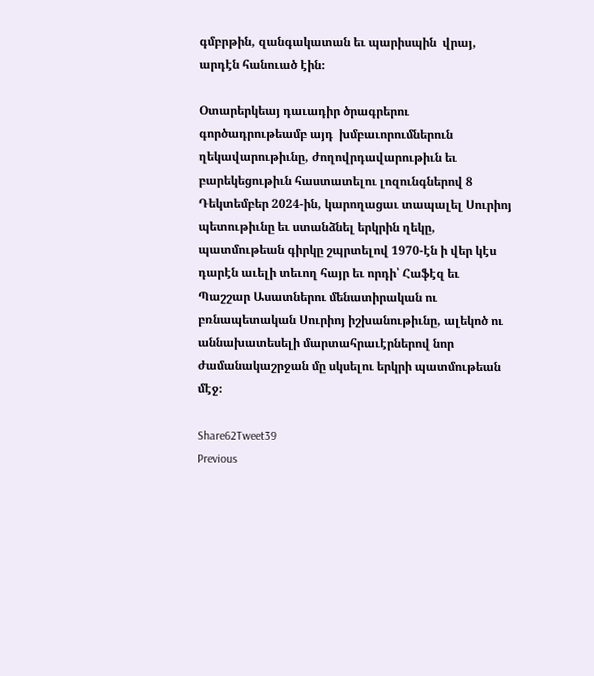գմբրթին, զանգակատան եւ պարիսպին  վրայ, արդէն հանուած էին։

Օտարերկեայ դաւադիր ծրագրերու գործադրութեամբ այդ  խմբաւորումներուն ղեկավարութիւնը, ժողովրդավարութիւն եւ բարեկեցութիւն հաստատելու լոզունգներով 8 Դեկտեմբեր 2024-ին, կարողացաւ տապալել Սուրիոյ պետութիւնը եւ ստանձնել երկրին ղեկը, պատմութեան գիրկը շպրտելով 1970-էն ի վեր կէս դարէն աւելի տեւող հայր եւ որդի՝ Հաֆէզ եւ Պաշշար Ասատներու մենատիրական ու բռնապետական Սուրիոյ իշխանութիւնը, ալեկոծ ու աննախատեսելի մարտահրաւէրներով նոր ժամանակաշրջան մը սկսելու երկրի պատմութեան մէջ։

Share62Tweet39
Previous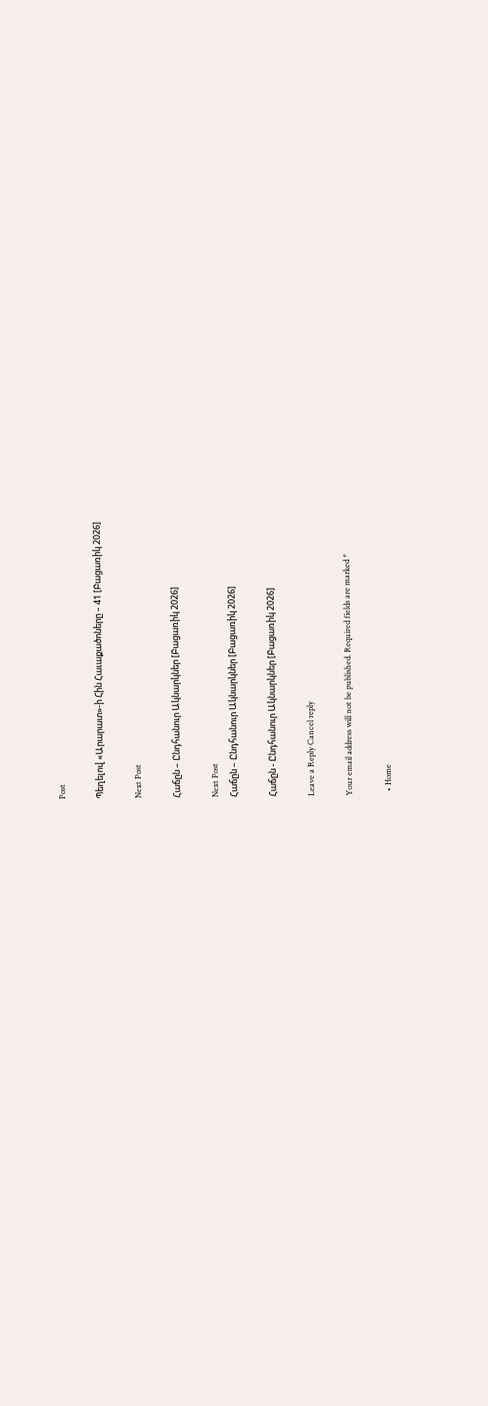Post

Պեղելով «Արարատ»-ի Հին Հաւաքածոները – 41 [Բացառիկ 2026]

Next Post

Հաճըն – Ընդհանուր Ակնարկներ [Բացառիկ 2026]

Next Post
Հաճըն – Ընդհանուր Ակնարկներ [Բացառիկ 2026]

Հաճըն - Ընդհանուր Ակնարկներ [Բացառիկ 2026]

Leave a Reply Cancel reply

Your email address will not be published. Required fields are marked *

  • Home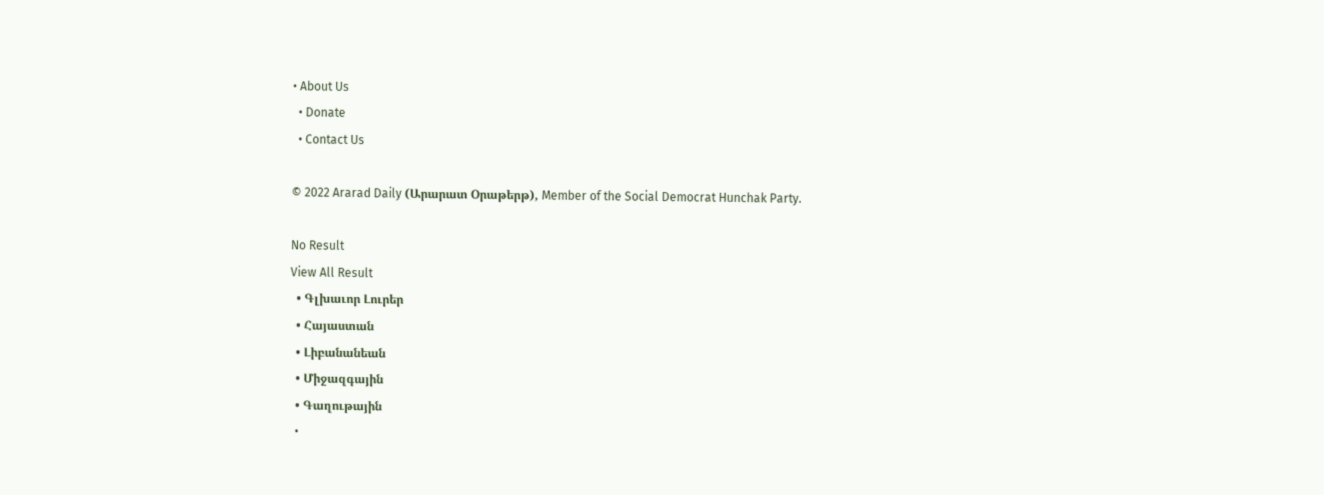• About Us
  • Donate
  • Contact Us

© 2022 Ararad Daily (Արարատ Օրաթերթ), Member of the Social Democrat Hunchak Party.

No Result
View All Result
  • Գլխաւոր Լուրեր
  • Հայաստան
  • Լիբանանեան
  • Միջազգային
  • Գաղութային
  •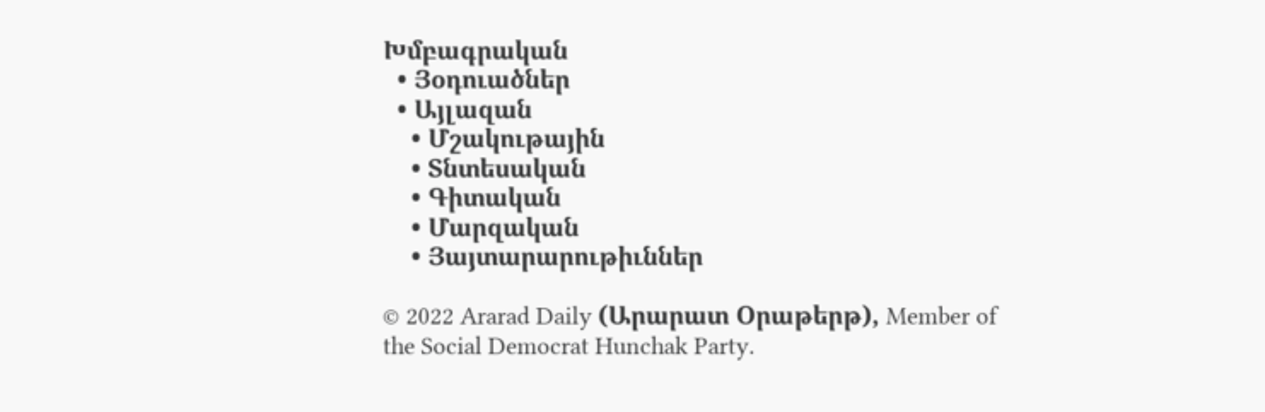Խմբագրական
  • Յօդուածներ
  • Այլազան
    • Մշակութային
    • Տնտեսական
    • Գիտական
    • Մարզական
    • Յայտարարութիւններ

© 2022 Ararad Daily (Արարատ Օրաթերթ), Member of the Social Democrat Hunchak Party.